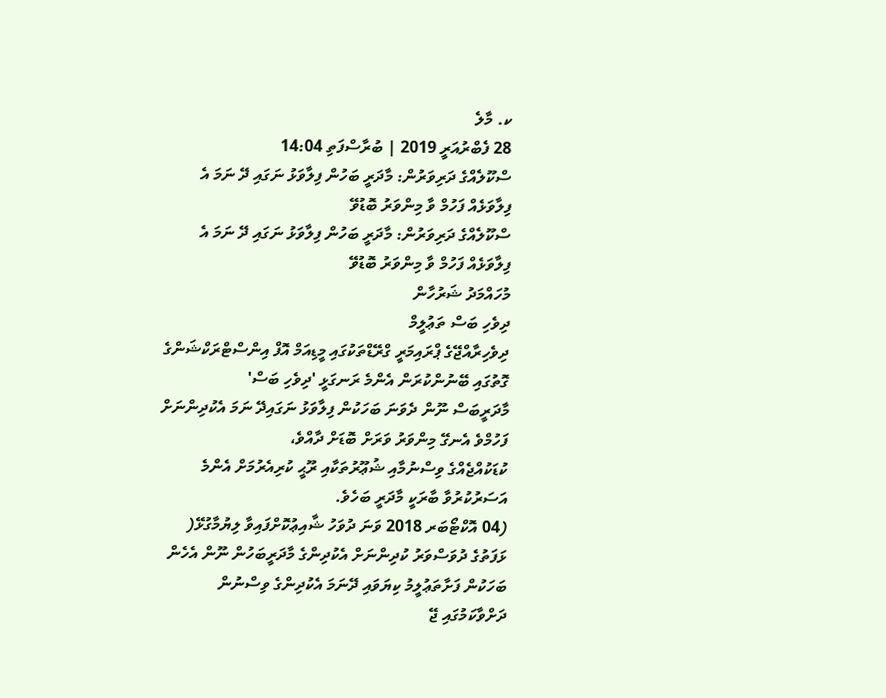ކ. މާލެ
28 ފެބްރުއަރީ 2019 | ބުރާސްފަތި 14:04
ސްކޫލެއްގެ ދަރިވަރުން: މާދަރީ ބަހުން ފިލާވަޅު ނަގައި ދޭ ނަމަ އެ ފިލާވަޅެއް ފަހުމް ވާ މިންވަރު ބޮޑުވޭ
ސްކޫލެއްގެ ދަރިވަރުން: މާދަރީ ބަހުން ފިލާވަޅު ނަގައި ދޭ ނަމަ އެ ފިލާވަޅެއް ފަހުމް ވާ މިންވަރު ބޮޑުވޭ
މުހައްމަދު ޝަރުހާން
ދިވެހި ބަސް ތަޢުލީމް
ދިވެހިރާއްޖޭގެ ޕްރައިމަރީ ގްރޭޑްތަކުގައި މީޑިއަމް އޮފް އިންސްޓްރަކްޝަންގެ ގޮތުގައި ބޭނުންކުރަން އެންމެ ރަނގަޅީ 'ދިވެހި ބަސް'
މާދަރީބަސް ނޫން ދެވަނަ ބަހަކުން ފިލާވަޅު ނަގައިދޭ ނަމަ އެކުދިންނަށް ފަހުމްވެ އެނގޭ މިންވަރު ވަރަށް ބޮޑަށް ދާއްވެ،
ކުޑަކުއްޖެއްގެ ވިސްނުމާއި ޝުޢޫރުތަކާއި ރޫޙީ ކުރިއެރުމަށް އެންމެ އަސަރުކުރުވާ ބާރަކީ މާދަރީ ބަހެވެ.
(04 އޮކްޓޯބަރ 2018 ވަނަ ދުވަހު ޝާއިޢުކޮށްފައިވާ ލިޔުމާގުޅޭ(
ޅަފަތުގެ ދުވަސްވަރު ކުދިންނަށް އެކުދިންގެ މާދަރީބަހުން ނޫން އެހެން ބަހަކުން ފަށާތަޢުލީމު ކިޔަވައި ދޭނަމަ އެކުދިންގެ ވިސްނުން ދަށްވާކަމުގައި ޖޭ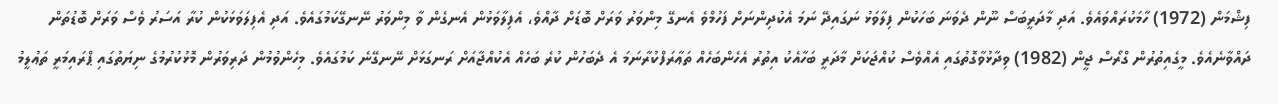ފިޝްމަން (1972) ހާމަކުރައްވައެވެ. އަދި މާދަރީބަސް ނޫން ދެވަނަ ބަހަކުން ފިލާވަޅު ނަގައިދޭ ނަމަ އެކުދިންނަށް ފަހުމްވެ އެނގޭ މިންވަރު ވަރަށް ބޮޑަށް ދާއްވެ، އެފިލާވަޅުން އެނގެން ވާ މިންވަރު ނޭނގޭކަމުގައެވެ. އަދި އެފިލަވަޅަކުން ކުރާ އަސަރު ވެސް ވަރަށް ބޮޑުތަން ދައްވާނެއެވެ. މީގެއިތުރުން ގްރޯސް ޖީން (1982) ވިދާޅުވާގޮތުގައި އެއްވެސް ކުއްޖަކަށް މާދަރީ ބަހާއެކު އިތުރު އެހެންބަހެއް ތަޢާރަފްކުރާނަމަ އެ ދެބަހުން ކުރެ ބަހެއް އެކުއްޖާއަށް ރަނގަޅަށް ނޭނގޭނެ ކަމުގައެވެ. މިހެންވުމުން ދަރިވަރުން މޮޅުކުރުމުގެ ނިޔަތުގައި ޕްރައިމަރީ ތަޢުލީމު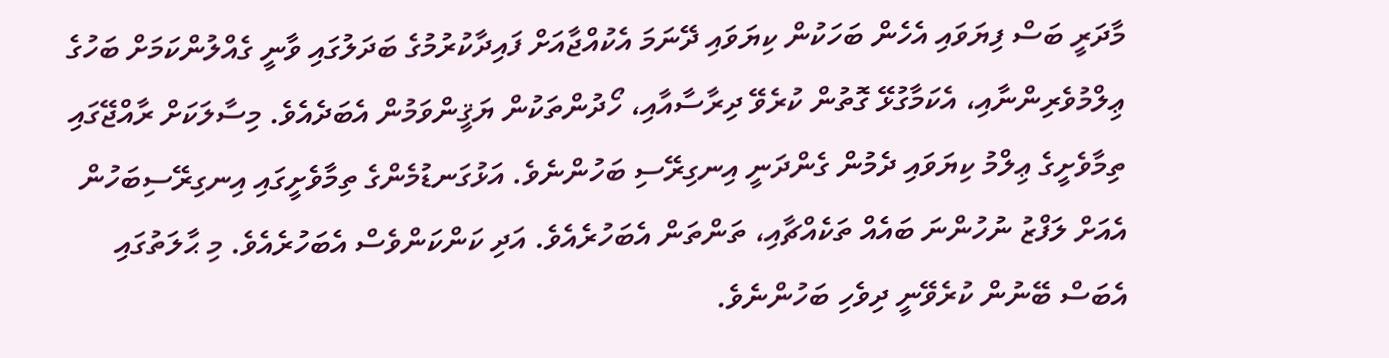މާދަރީ ބަސް ފިޔަވައި އެހެން ބަހަކުން ކިޔަވައި ދޭނަމަ އެކުއްޖާއަށް ފައިދާކުރުމުގެ ބަދަލުގައި ވާނީ ގެއްލުންކަމަށް ބަހުގެ ޢިލްމުވެރިންނާއި، އެކަމާގުޅޭ ގޮތުން ކުރެވޭ ދިރާސާއާއި، ހޯދުންތަކުން ޔަޤީންވަމުން އެބަދެއެވެ. މިސާލަކަށް ރާއްޖޭގައި ތިމާވެށީގެ ޢިލްމު ކިޔަވައި ދެމުން ގެންދަނީ އިނގިރޭސި ބަހުންނެވެ. އަޅުގަނޑުމެންގެ ތިމާވެށީގައި އިނގިރޭސިބަހުން އެއަށް ލަފްޒު ނުހުންނަ ބައެއް ތަކެއްޗާއި، ތަންތަން އެބަހުރެއެވެ. އަދި ކަންކަންވެސް އެބަހުރެއެވެ. މި ޙާލަތުގައި އެބަސް ބޭނުން ކުރެވޭނީ ދިވެހި ބަހުންނެވެ.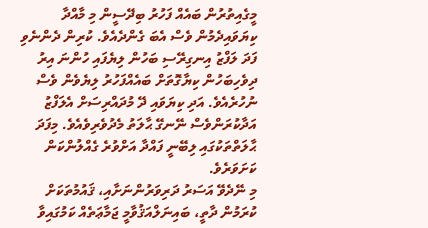މީގެއިތުރުން ބައެއް ފަހުރު ބިދޭސީން މި މާއްދާ ކިޔަވައިދެމުން ވެސް އެބަ ގެންދެއެވެ. ކުރިން ދެންނެވި ފަދަ ލަފްޒު އިނގިރޭސި ބަހުން ލިޔެފައި ހުންނަ އިރު ދިވެހިބަހުން ކިޔާގޮތަށް ބައެއްފަހުރު ލިޔެވެން ވެސް ނުހުރެއެވެ. އަދި ކިޔަވައި ދޭ މުދައްރިސަށް އެލަފްޒު އަދާކުރަންވެސް ނޭނގޭ ޙާލަތު މެދުވެރިވެއެވެ. މިފަދަ ޙާލަތްތަކުގައި ލިބޭނީ ފައްދާ އަށްވުރެ ގެއްލުންކަން ކަށަވަރެވެ.
މި ނޭދެވޭ އަސަރު ދަރިވަރުންނަށާއި، ޤައުމުތަކަށް ކުރަމުން ދާތީ، ބައިނަލްއަޤުވާމީ ޖަމާޢަތެއް ކަމުގައިވާ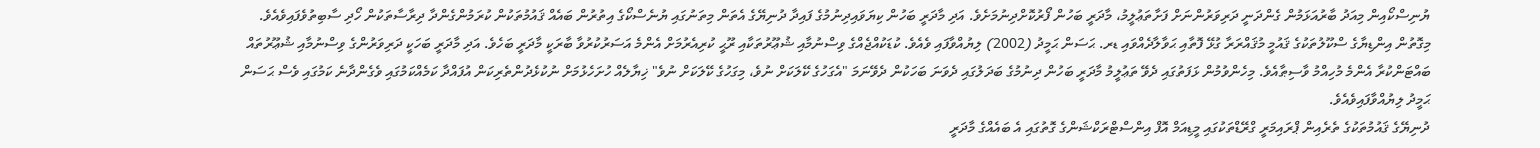ޔުނިސްކޯއިން މިއަދު ބާރުއަޅަމުން ގެންދަނީ ދަރިވަރުންނަށް ފަށާތަޢުލީމު، މާދަރީ ބަހުން ފޯރުކޮށްދިނުމަށެވެ. އަދި މާދަރީ ބަހުން ކިޔަވައިދިނުމުގެ ފައިދާ ދުނިޔޭގެ އެތަން މިތަނުގައި ޔުނެސްކޯގެ އިތުރުން ބައެއް ޤައުމުތަކުން ކުރަމުންގެންދާ ދިރާސާތަކުން ހޯދި ސާބިތުވެފައިވެއެވެ. މިގޮތުން އިންޑިޔާގެ ސްކޫލުތަކުގެ ޤައުމީ މުޤައްރަރާ ގުޅޭ ފޮތާއި ޙަވާލާދެއްވައި ޑރ. ޙަސަން ޙަމީދު (2002) ލިޔުއްވާފައި ވެއެވެ. ކުޑަކުއްޖެއްގެ ވިސްނުމާއި ޝުޢޫރުތަކާއި ރޫޙީ ކުރިއެރުމަށް އެންމެ އަސަރުކުރުވާ ބާރަކީ މާދަރީ ބަހެވެ. އަދި މާދަރީ ބަހަކީ ދަރިވަރުންގެ ވިސްނުމާއި ޝުޢޫރުތައް ބައްޓަންކުރާ އެންމެ މުހިއްމު ވާސިޠާއެވެ. މިހެންވުމުން ޅަފަތުގައި ދެވޭ ތަޢުލީމު މާދަރީ ބަހުން ދިނުމުގެ ބަދަލުގައި ދެވަނަ ބަހަކުން ދެވޭނަމަ "އެގަހުގެ ކޭލަކަށް ނުވެ، މިގަހުގެ ކޭލަކަށް ނުވެ" ޚިޔާލެއް ހުށަހެޅުމަށް ނުކުޅެދުންތެރިކަން އުފައްދާ ކަމެއްކަމުގައި ވެގެންދާނެ ކަމުގައި ވެސް ޙަސަން ޙަމީދު ލިޔުއްވާފައިވެއެވެ.
ދުނިޔޭގެ ޤައުމުތަކުގެ ތެރެއިން ޕްރައިމަރީ ގްރޭޑްތަކުގައި މީޑިއަމް އޮފް އިންސްޓްރަކްޝަންގެ ގޮތުގައި އެ ބައެއްގެ މާދަރީ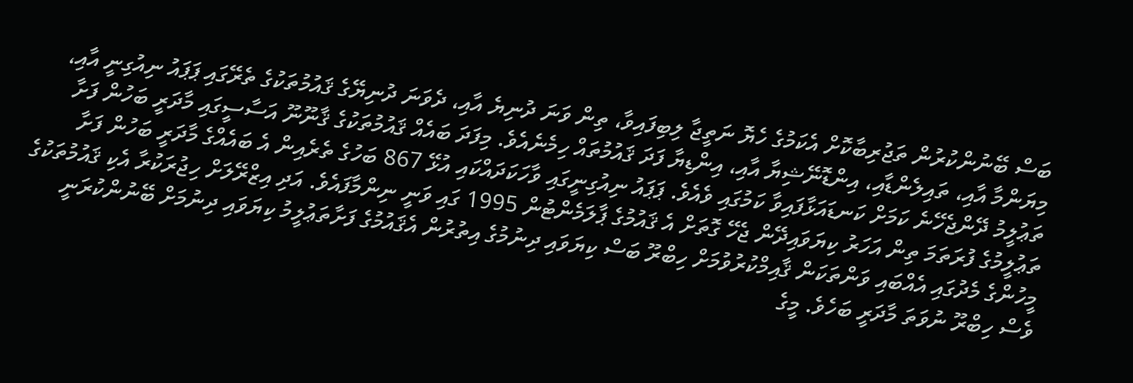ބަސް ބޭނުންކުރުން ތަޖުރިބާކޮށް އެކަމުގެ ހެޔޮ ނަތީޖާ ލިބިފައިވާ، ތިން ވަނަ ދުނިޔެ އާއި، ދެވަނަ ދުނިޔޭގެ ޤައުމުތަކުގެ ތެރޭގައި ޕަޕައު ނިއުގިނީ އާއި، މިޔަންމާ އާއި، ތައިލެންޑާއި، އިންޑޮނޭޝިޔާ އާއި، އިންޑިޔާ ފަދަ ޤައުމުތައް ހިމެނެއެވެ. މިފަދަ ބައެއް ޤައުމުތަކުގެ ޤާނޫނޫ އަސާސީގައި މާދަރީ ބަހުން ފަށާ ތަޢުލީމު ދޭންޖެހޭނެ ކަމަށް ކަނޑައަޅާފައިވާ ކަމުގައި ވެއެވެ. ޕަޕައު ނިއުގިނީގައި ވާހަކަދައްކައި އުޅޭ 867 ބަހުގެ ތެރެއިން އެ ބައެއްގެ މާދަރީ ބަހުން ފަށާ ތަޢުލީމުގެ ފުރަތަމަ ތިން އަހަރު ކިޔަވައިދޭން ޖެހޭ ގޮތަށް އެ ޤައުމުގެ ޕާލަމެންޓުން 1995 ގައި ވަނީ ނިންމާފައެވެ. އަދި އިޒްރޭލަށް ހިޖުރަކުރާ އެކި ޤައުމުތަކުގެ މީހުންގެ މެދުގައި އެއްބައި ވަންތަކަން ޤާއިމްކުރުވުމަށް ހިބްރޫ ބަސް ކިޔަވައި ދިނުމުގެ އިތުރުން އެޤައުމުގެ ފަށާތަޢުލީމު ކިޔަވައި ދިނުމަށް ބޭނުންކުރަނީ ވެސް ހިބްރޫ ނުވަތަ މާދަރީ ބަހެވެ. މީގެ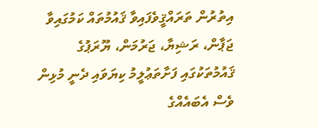އިތުރުން ތަރައްޤީވެފައިވާ ޤައުމުތައް ކަމުގައިވާ ޖަޕާން، ރަޝިޔާ، ޖަރުމަން، ޔޫރަޕުގެ ޤައުމުތަކުގައި ފަށާތަޢުލީމު ކިޔަވައި ދެނީ މުޅިން ވެސް އެބައެއްގެ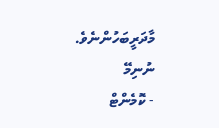މާދަރީބަހުންނެވެ.
ނުނިމޭ
- ކޮމެންޓް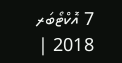7 އޮކްޓޯބަރ 2018 |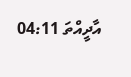އާދީއްތަ 04:11